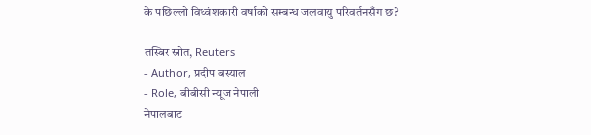के पछिल्लो विध्वंशकारी वर्षाको सम्बन्ध जलवायु परिवर्तनसँग छ?

तस्बिर स्रोत, Reuters
- Author, प्रदीप बस्याल
- Role, बीबीसी न्यूज नेपाली
नेपालबाट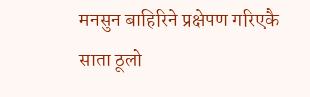मनसुन बाहिरिने प्रक्षेपण गरिएकै साता ठूलो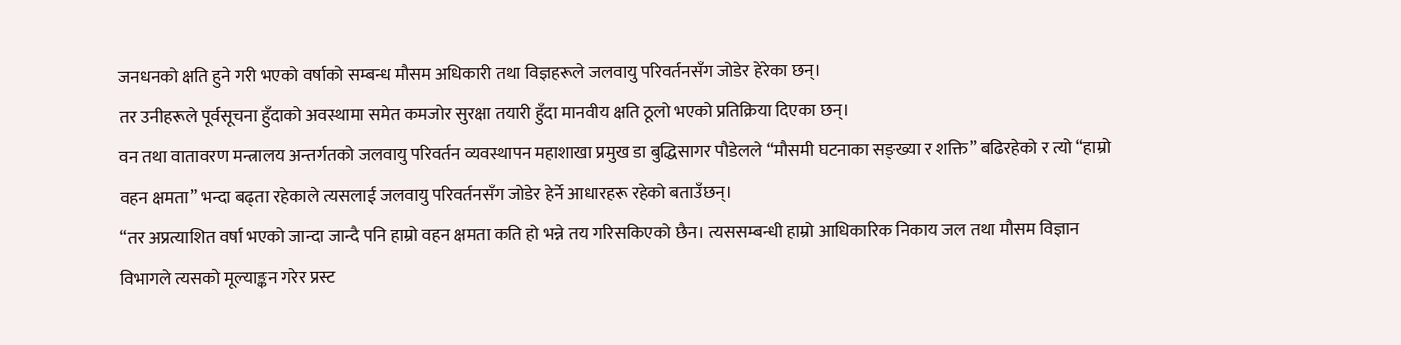जनधनको क्षति हुने गरी भएको वर्षाको सम्बन्ध मौसम अधिकारी तथा विज्ञहरूले जलवायु परिवर्तनसँग जोडेर हेरेका छन्।
तर उनीहरूले पूर्वसूचना हुँदाको अवस्थामा समेत कमजोर सुरक्षा तयारी हुँदा मानवीय क्षति ठूलो भएको प्रतिक्रिया दिएका छन्।
वन तथा वातावरण मन्त्रालय अन्तर्गतको जलवायु परिवर्तन व्यवस्थापन महाशाखा प्रमुख डा बुद्धिसागर पौडेलले “मौसमी घटनाका सङ्ख्या र शक्ति” बढिरहेको र त्यो “हाम्रो वहन क्षमता” भन्दा बढ्ता रहेकाले त्यसलाई जलवायु परिवर्तनसँग जोडेर हेर्ने आधारहरू रहेको बताउँछन्।
“तर अप्रत्याशित वर्षा भएको जान्दा जान्दै पनि हाम्रो वहन क्षमता कति हो भन्ने तय गरिसकिएको छैन। त्यससम्बन्धी हाम्रो आधिकारिक निकाय जल तथा मौसम विज्ञान विभागले त्यसको मूल्याङ्कन गरेर प्रस्ट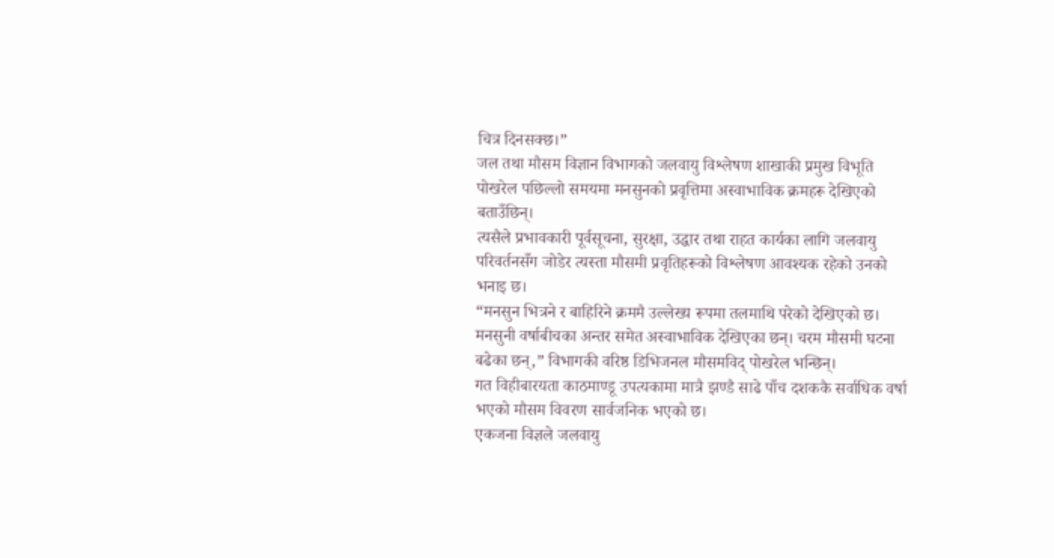चित्र दिनसक्छ।”
जल तथा मौसम विज्ञान विभागको जलवायु विश्लेषण शाखाकी प्रमुख विभूति पोखरेल पछिल्लो समयमा मनसुनको प्रवृत्तिमा अस्वाभाविक क्रमहरू देखिएको बताउँछिन्।
त्यसैले प्रभावकारी पूर्वसूचना, सुरक्षा, उद्धार तथा राहत कार्यका लागि जलवायु परिवर्तनसँग जोडेर त्यस्ता मौसमी प्रवृतिहरूको विश्लेषण आवश्यक रहेको उनको भनाइ छ।
“मनसुन भित्रने र बाहिरिने क्रममै उल्लेख्य रूपमा तलमाथि परेको देखिएको छ। मनसुनी वर्षाबीचका अन्तर समेत अस्वाभाविक देखिएका छन्। चरम मौसमी घटना बढेका छन्,” विभागकी वरिष्ठ डिभिजनल मौसमविद् पोखरेल भन्छिन्।
गत विहीबारयता काठमाण्डू उपत्यकामा मात्रै झण्डै साढे पाँच दशककै सर्वाधिक वर्षा भएको मौसम विवरण सार्वजनिक भएको छ।
एकजना विज्ञले जलवायु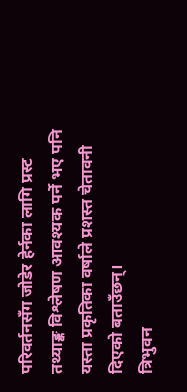परिवर्तनसँग जोडेर हेर्नका लागि प्रस्ट तथ्याङ्क विश्लेषण आवश्यक पर्ने भए पनि यस्ता प्रकृतिका वर्षाले प्रशस्त चेतावनी दिएको बताउँछन्।
त्रिभुवन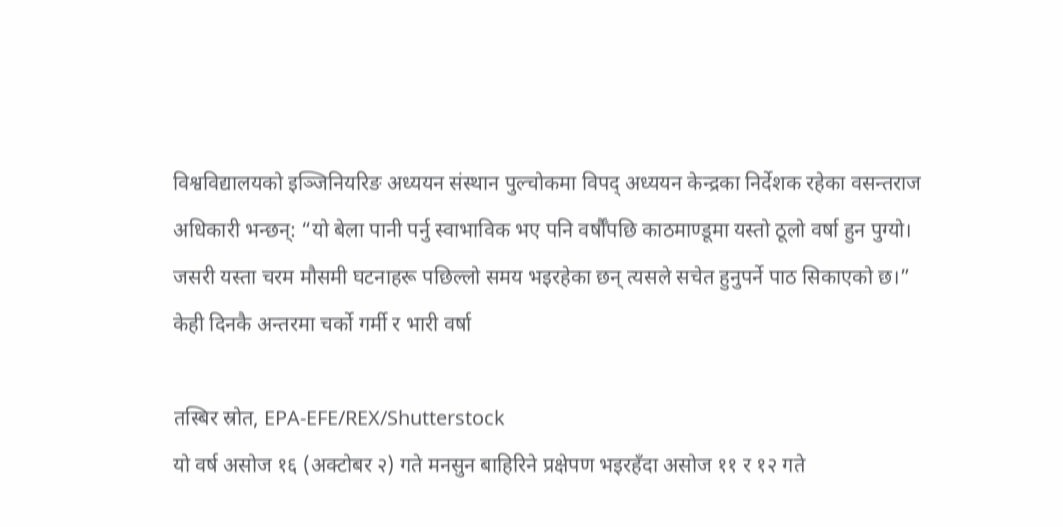विश्वविद्यालयको इञ्जिनियरिङ अध्ययन संस्थान पुल्चोकमा विपद् अध्ययन केन्द्रका निर्देशक रहेका वसन्तराज अधिकारी भन्छन्: “यो बेला पानी पर्नु स्वाभाविक भए पनि वर्षौँपछि काठमाण्डूमा यस्तो ठूलो वर्षा हुन पुग्यो। जसरी यस्ता चरम मौसमी घटनाहरू पछिल्लो समय भइरहेका छन् त्यसले सचेत हुनुपर्ने पाठ सिकाएको छ।”
केही दिनकै अन्तरमा चर्को गर्मी र भारी वर्षा

तस्बिर स्रोत, EPA-EFE/REX/Shutterstock
यो वर्ष असोज १६ (अक्टोबर २) गते मनसुन बाहिरिने प्रक्षेपण भइरहँदा असोज ११ र १२ गते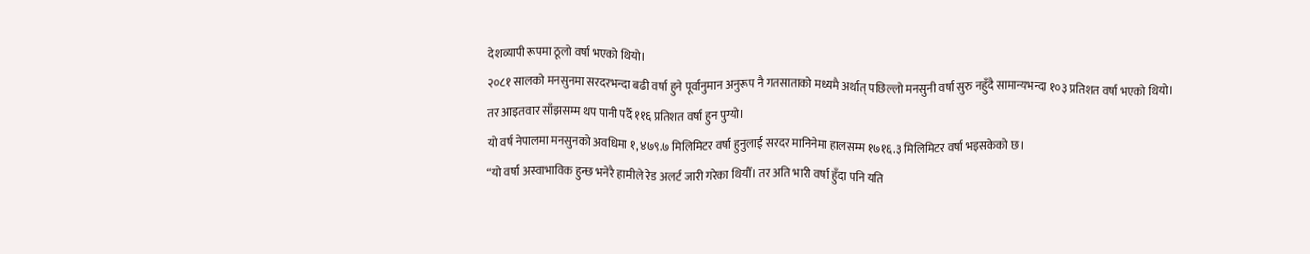देशव्यापी रूपमा ठूलो वर्षा भएको थियो।
२०८१ सालको मनसुनमा सरदरभन्दा बढी वर्षा हुने पूर्वानुमान अनुरूप नै गतसाताको मध्यमै अर्थात् पछिल्लो मनसुनी वर्षा सुरु नहुँदै सामान्यभन्दा १०३ प्रतिशत वर्षा भएको थियो।
तर आइतवार साँझसम्म थप पानी पर्दै ११६ प्रतिशत वर्षा हुन पुग्यो।
यो वर्ष नेपालमा मनसुनको अवधिमा १,४७९.७ मिलिमिटर वर्षा हुनुलाई सरदर मानिनेमा हालसम्म १७१६.३ मिलिमिटर वर्षा भइसकेको छ।
“यो वर्षा अस्वाभाविक हुन्छ भनेरै हामीले रेड अलर्ट जारी गरेका थियौँ। तर अति भारी वर्षा हुँदा पनि यति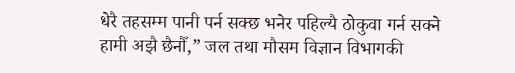धेरै तहसम्म पानी पर्न सक्छ भनेर पहिल्यै ठोकुवा गर्न सक्ने हामी अझै छैनौँ,” जल तथा मौसम विज्ञान विभागकी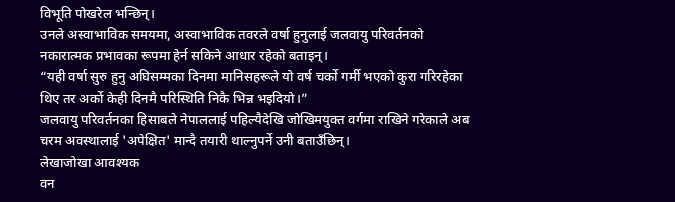विभूति पोखरेल भन्छिन्।
उनले अस्वाभाविक समयमा, अस्वाभाविक तवरले वर्षा हुनुलाई जलवायु परिवर्तनको नकारात्मक प्रभावका रूपमा हेर्न सकिने आधार रहेको बताइन्।
“यही वर्षा सुरु हुनु अघिसम्मका दिनमा मानिसहरूले यो वर्ष चर्को गर्मी भएको कुरा गरिरहेका थिए तर अर्को केही दिनमै परिस्थिति निकै भिन्न भइदियो।”
जलवायु परिवर्तनका हिसाबले नेपाललाई पहिल्यैदेखि जोखिमयुक्त वर्गमा राखिने गरेकाले अब चरम अवस्थालाई 'अपेक्षित' मान्दै तयारी थाल्नुपर्ने उनी बताउँछिन्।
लेखाजोखा आवश्यक
वन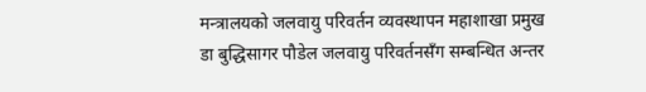मन्त्रालयको जलवायु परिवर्तन व्यवस्थापन महाशाखा प्रमुख डा बुद्धिसागर पौडेल जलवायु परिवर्तनसँग सम्बन्धित अन्तर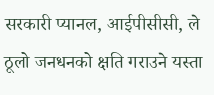सरकारी प्यानल, आईपीसीसी, ले ठूलो जनधनको क्षति गराउने यस्ता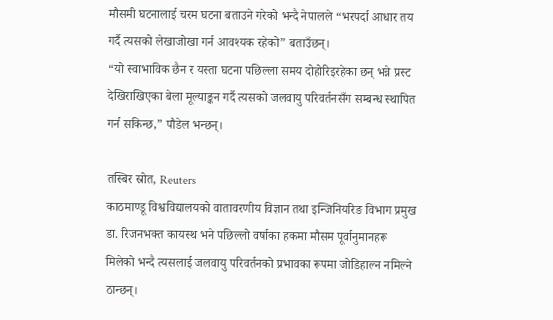मौसमी घटनालाई चरम घटना बताउने गरेको भन्दै नेपालले “भरपर्दा आधार तय गर्दै त्यसको लेखाजोखा गर्न आवश्यक रहेको” बताउँछन्।
“यो स्वाभाविक छैन र यस्ता घटना पछिल्ला समय दोहोरिइरहेका छन् भन्ने प्रस्ट देखिराखिएका बेला मूल्याङ्कन गर्दै त्यसको जलवायु परिवर्तनसँग सम्बन्ध स्थापित गर्न सकिन्छ,” पौडेल भन्छन्।

तस्बिर स्रोत, Reuters
काठमाण्डू विश्वविद्यालयको वातावरणीय विज्ञान तथा इन्जिनियरिङ विभाग प्रमुख डा. रिजनभक्त कायस्थ भने पछिल्लो वर्षाका हकमा मौसम पूर्वानुमानहरू मिलेको भन्दै त्यसलाई जलवायु परिवर्तनको प्रभावका रूपमा जोडिहाल्न नमिल्ने ठान्छन्।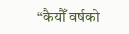“कैयौँ वर्षको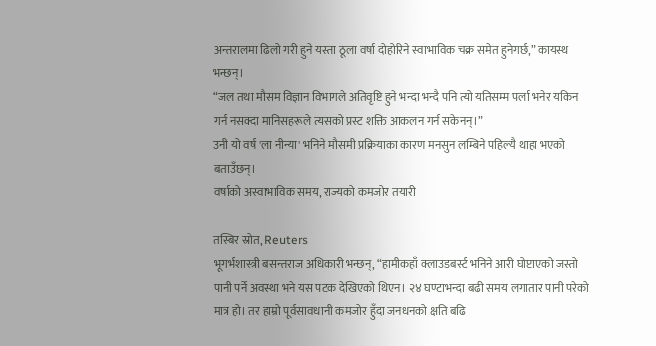अन्तरालमा ढिलो गरी हुने यस्ता ठूला वर्षा दोहोरिने स्वाभाविक चक्र समेत हुनेगर्छ,” कायस्थ भन्छन्।
“जल तथा मौसम विज्ञान विभागले अतिवृष्टि हुने भन्दा भन्दै पनि त्यो यतिसम्म पर्ला भनेर यकिन गर्न नसक्दा मानिसहरूले त्यसको प्रस्ट शक्ति आकलन गर्न सकेनन्।”
उनी यो वर्ष 'ला नीन्या' भनिने मौसमी प्रक्रियाका कारण मनसुन लम्बिने पहिल्यै थाहा भएको बताउँछन्।
वर्षाको अस्वाभाविक समय, राज्यको कमजोर तयारी

तस्बिर स्रोत, Reuters
भूगर्भशास्त्री बसन्तराज अधिकारी भन्छन्, “हामीकहाँ क्लाउडबर्स्ट भनिने आरी घोप्टाएको जस्तो पानी पर्ने अवस्था भने यस पटक देखिएको थिएन। २४ घण्टाभन्दा बढी समय लगातार पानी परेको मात्र हो। तर हाम्रो पूर्वसावधानी कमजोर हुँदा जनधनको क्षति बढि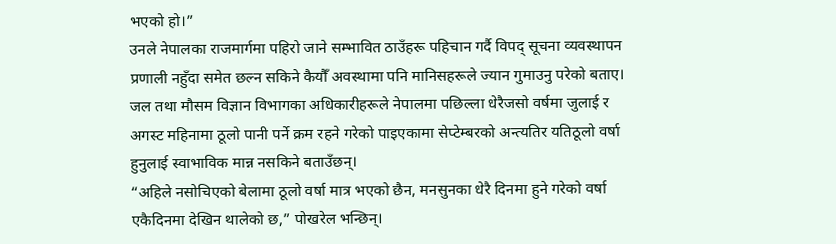भएको हो।”
उनले नेपालका राजमार्गमा पहिरो जाने सम्भावित ठाउँहरू पहिचान गर्दै विपद् सूचना व्यवस्थापन प्रणाली नहुँदा समेत छल्न सकिने कैयौँ अवस्थामा पनि मानिसहरूले ज्यान गुमाउनु परेको बताए।
जल तथा मौसम विज्ञान विभागका अधिकारीहरूले नेपालमा पछिल्ला धेरैजसो वर्षमा जुलाई र अगस्ट महिनामा ठूलो पानी पर्ने क्रम रहने गरेको पाइएकामा सेप्टेम्बरको अन्त्यतिर यतिठूलो वर्षा हुनुलाई स्वाभाविक मान्न नसकिने बताउँछन्।
“अहिले नसोचिएको बेलामा ठूलो वर्षा मात्र भएको छैन, मनसुनका धेरै दिनमा हुने गरेको वर्षा एकैदिनमा देखिन थालेको छ,” पोखरेल भन्छिन्।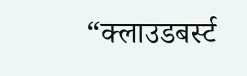“क्लाउडबर्स्ट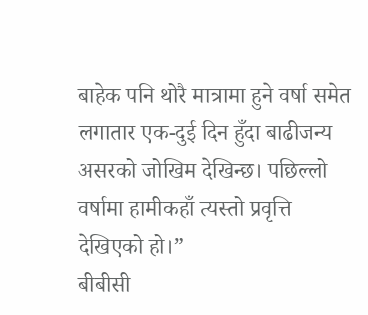बाहेक पनि थोरै मात्रामा हुने वर्षा समेत लगातार एक-दुई दिन हुँदा बाढीजन्य असरको जोखिम देखिन्छ। पछिल्लो वर्षामा हामीकहाँ त्यस्तो प्रवृत्ति देखिएको हो।”
बीबीसी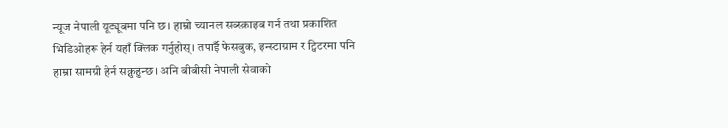न्यूज नेपाली यूट्यूबमा पनि छ। हाम्रो च्यानल सब्स्क्राइब गर्न तथा प्रकाशित भिडिओहरू हेर्न यहाँ क्लिक गर्नुहोस्। तपाईँ फेसबुक, इन्स्टाग्राम र ट्विटरमा पनि हाम्रा सामग्री हेर्न सक्नुहुन्छ। अनि बीबीसी नेपाली सेवाको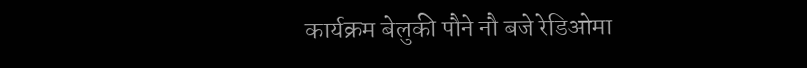कार्यक्रम बेलुकी पौने नौ बजे रेडिओमा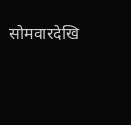सोमवारदेखि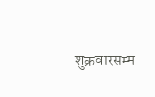शुक्रवारसम्म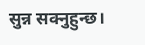सुन्न सक्नुहुन्छ।